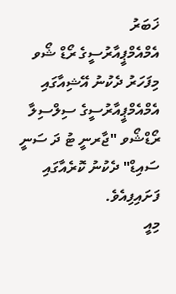ޚަބަރު
އެމްއެމްޕީއާރުސީގެ ރޯޑް ޝޯވ މިފަހަރު ދެކުނު އޭޝިއާގައި
އެމްއެމްޕީއާރުސީގެ ސިލްސިލާ ރޯޑްޝޯވ "ޖާރނީ ޓު ދަ ސަނީ ސައިޑް" ދެކުނު ކޮރެއާގައި ފަށައިފިއެވެ.
މިއީ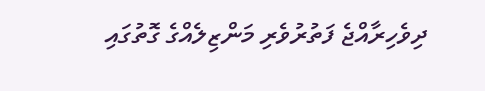ދިވެހިރާއްޖެ ފަތުރުވެރި މަންޒިލެއްގެ ގޮތުގައި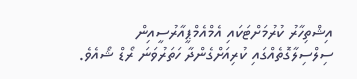އިޝްތިހާރު ކުރުމަށްޓަކައި އެމްއެމްޕީއާރުސީއިން ސިލްސިލާގޮތެއްގައި ކުރިއަށްގެންދާ ހަތަރުވަނަ ރޯޑް ޝޯއެވެ.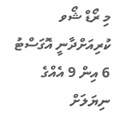މި ރޯޑް ޝޯވ ކުރިއަށްދާނީ އޮގަސްޓު 6 އިން 9 އެއްގެ ނިޔަލަށް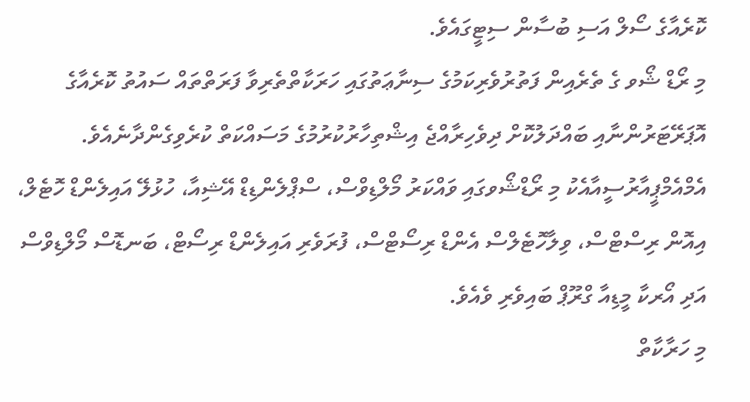ކޮރެއާގެ ސޯލް އަސި ބުސާން ސިޓީގައެވެ.
މި ރޯޑް ޝޯވ ގެ ތެރެއިން ފަތުރުވެރިކަމުގެ ސިނާޢަތުގައި ހަރަކާތްތެރިވާ ފަރަތްތައް ސައުތު ކޮރެއާގެ އޮޕަރޭޓަރުންނާއި ބައްދަލުކޮށް ދިވެހިރާއްޖެ އިޝްތިހާރުކުރުމުގެ މަސައްކަތް ކުރެވިގެންދާނެއެވެ.
އެމްއެމްޕީއާރުސީއާއެކު މި ރޯޑްޝޯވގައި ވައްކަރު މޯލްޑިވްސް، ސްޕްލެންޑިޑް އޭޝިއާ، ހުޅުލޭ އައިލެންޑް ހޮޓެލް، އިއޮން ރިސްޓްސް، ވިލާހޮޓެލްސް އެންޑް ރިސޯޓްސް، ފުރަވެރި އައިލެންޑް ރިސޯޓް، ބަނޑޮސް މޯލްޑިވްސް އަދި އޯރކާ މީޑިއާ ގްރޫޕް ބައިވެރި ވެއެވެ.
މި ހަރާކާތް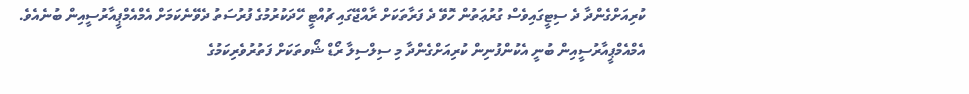ކުރިއަށްގެންދާ ދެ ސިޓީގައިވެސް ގުރުޢަތުން ހޮވޭ ދެ ފަރާތަކަށް ރާއްޖޭގައި ޗުއްޓީ ހޭދަކުރުމުގެ ފުރުސަތު ދެވޭނެކަމަށް އެމްއެމްޕީއާރުސީއިން ބުނެއެވެ.
އެމްއެމްޕީއާރުސީއިން ބުނީ އެކުންފުނިން ކުރިއަށްގެންދާ މި ސިލްސިލާ ރޯޑް ޝޯވތަކަށް ފަތުރުވެރިކަމުގެ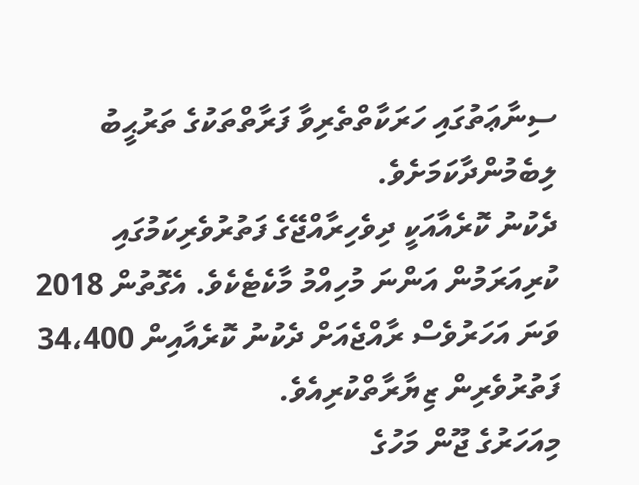ސިނާޢަތުގައި ހަރަކާތްތެރިވާ ފަރާތްތަކުގެ ތަރުޙީބު ލިބެމުންދާކަމަށެވެ.
ދެކުނު ކޮރެއާއަކީ ދިވެހިރާއްޖޭގެ ފަތުރުވެރިކަމުގައި ކުރިއަރަމުން އަންނަ މުހިއްމު މާކެޓެކެވެ. އެގޮތުން 2018 ވަނަ އަހަރުވެސް ރާއްޖެއަށް ދެކުނު ކޮރެއާއިން 34،400 ފަތުރުވެރިން ޒިޔާރާތްކުރިއެވެ.
މިއަހަރުގެ ޖޫން މަހުގެ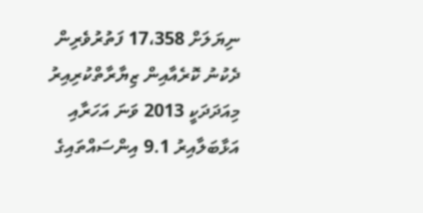ނިޔަލަށް 17،358 ފަތުރުވެރިން ދެކުނު ކޮރެއާއިން ޒިޔާރާތްކުރިއިރު މިއަދަދަކީ 2013 ވަނަ އަހަރާއި އަޅާބަލާއިރު 9.1 އިންސައްތައިގެ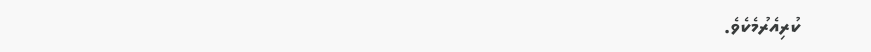ކުރިއެރުމެކެވެ.